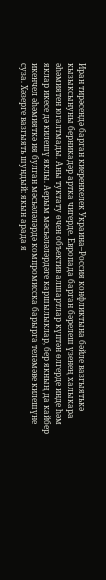Иран тирәсендә барган киеренкелек Украина–Россия конфликтына бәйле вазгыятькә кызыксынуны берникадәр артка чигерде. Европада барган бәрелеш үзенең халыкара әһәмиятен югалтмады. Аны туктату өчен объектив алшартлар күптән өлгерде инде һәм яклар икесе дә килешү яклы. Аерым мәсьәләләрдәге каршылыклар, бер якның да кайбер икенчел әһәмияткә ия булган мәсьәләләрдә компромисска барырга теләмәве килешүне суза. Хәзерге вазгыять шундый: якын арада я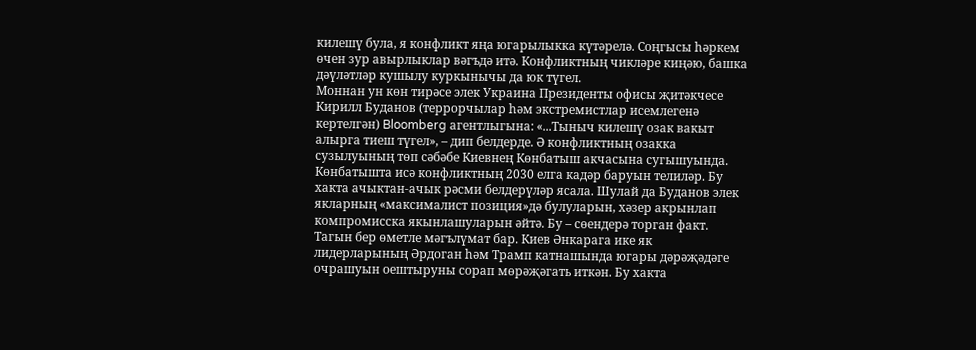килешү була, я конфликт яңа югарылыкка күтәрелә. Соңгысы һәркем өчен зур авырлыклар вәгъдә итә. Конфликтның чикләре киңәю, башка дәүләтләр кушылу куркынычы да юк түгел.
Моннан ун көн тирәсе элек Украина Президенты офисы җитәкчесе Кирилл Буданов (террорчылар һәм экстремистлар исемлегенә кертелгән) Bloomberg агентлыгына: «...Тыныч килешү озак вакыт алырга тиеш түгел», – дип белдерде. Ә конфликтның озакка сузылуының төп сәбәбе Киевнең Көнбатыш акчасына сугышуында. Көнбатышта исә конфликтның 2030 елга кадәр баруын телиләр. Бу хакта ачыктан-ачык рәсми белдерүләр ясала. Шулай да Буданов элек якларның «максималист позиция»дә булуларын, хәзер акрынлап компромисска якынлашуларын әйтә. Бу – сөендерә торган факт.
Тагын бер өметле мәгълүмат бар. Киев Әнкарага ике як лидерларының Әрдоган һәм Трамп катнашында югары дәрәҗәдәге очрашуын оештыруны сорап мөрәҗәгать иткән. Бу хакта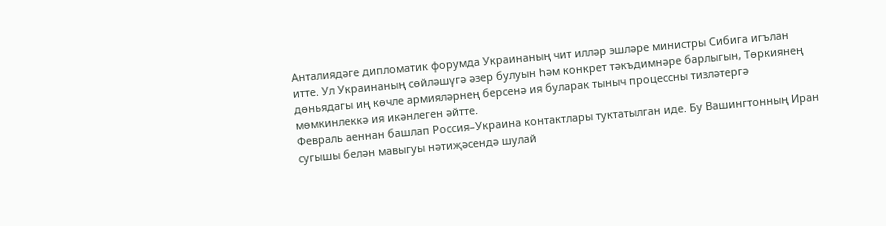Анталиядәге дипломатик форумда Украинаның чит илләр эшләре министры Сибига игълан итте. Ул Украинаның сөйләшүгә әзер булуын һәм конкрет тәкъдимнәре барлыгын, Төркиянең дөньядагы иң көчле армияләрнең берсенә ия буларак тыныч процессны тизләтергә мөмкинлеккә ия икәнлеген әйтте.
Февраль аеннан башлап Россия–Украина контактлары туктатылган иде. Бу Вашингтонның Иран сугышы белән мавыгуы нәтиҗәсендә шулай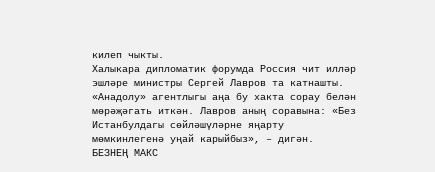килеп чыкты.
Халыкара дипломатик форумда Россия чит илләр эшләре министры Сергей Лавров та катнашты. «Анадолу» агентлыгы аңа бу хакта сорау белән мөрәҗәгать иткән. Лавров аның соравына: «Без Истанбулдагы сөйләшүләрне яңарту мөмкинлегенә уңай карыйбыз», – дигән.
БЕЗНЕҢ МАКС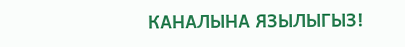КАНАЛЫНА ЯЗЫЛЫГЫЗ!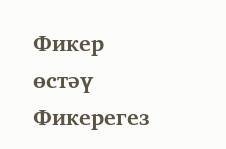Фикер өстәү
Фикерегез